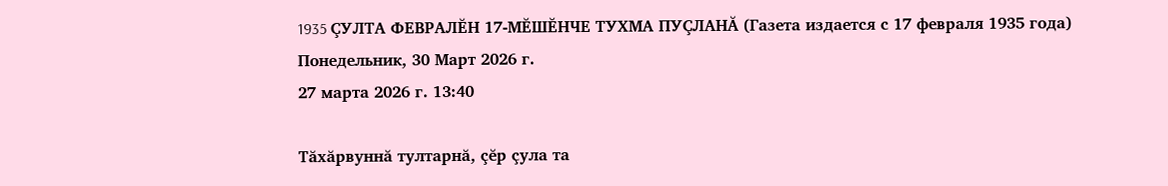1935 ÇУЛТА ФЕВРАЛĔН 17-МĔШĔНЧЕ ТУХМА ПУÇЛАНĂ (Газета издается с 17 февраля 1935 года)
Понедельник, 30 Март 2026 г.
27 марта 2026 г. 13:40

Тăхăрвуннă тултарнă, çĕр çула та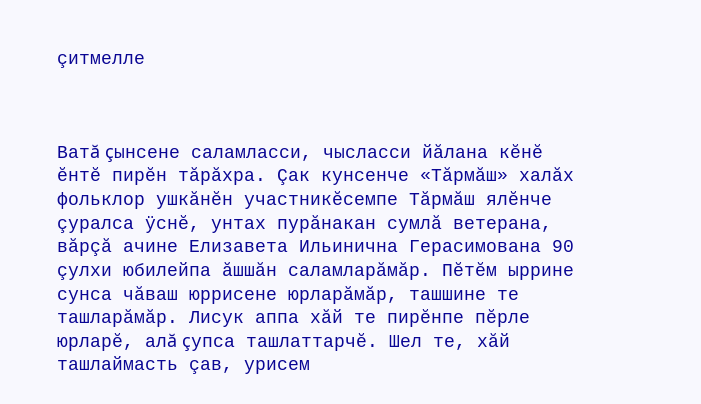çитмелле



Ватă çынсене саламласси, чысласси йăлана кĕнĕ ĕнтĕ пирĕн тăрăхра. Çак кунсенче «Тăрмăш» халăх фольклор ушкăнĕн участникĕсемпе Тăрмăш ялĕнче çуралса ÿснĕ, унтах пурăнакан сумлă ветерана, вăрçă ачине Елизавета Ильинична Герасимована 90 çулхи юбилейпа ăшшăн саламларăмăр. Пĕтĕм ыррине сунса чăваш юррисене юрларăмăр, ташшине те ташларăмăр. Лисук аппа хăй те пирĕнпе пĕрле юрларĕ, алă çупса ташлаттарчĕ. Шел те, хăй ташлаймасть çав, урисем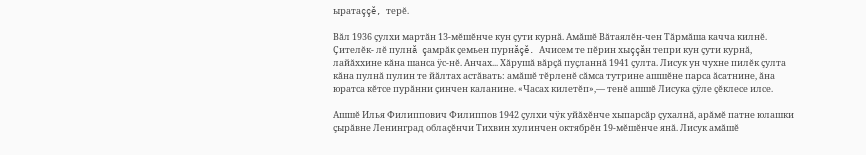ыратаççĕ, терĕ.

Вăл 1936 çулхи мартăн 13-мĕшĕнче кун çути курнă. Амăшĕ Вăтаялĕн-чен Тăрмăша качча килнĕ. Çителĕк- лĕ пулнă çамрăк çемьен пурнăçĕ. Ачисем те пĕрин хыççăн тепри кун çути курнă, лайăххине кăна шанса ÿс-нĕ. Анчах... Хăрушă вăрçă пуçланнă 1941 çулта. Лисук ун чухне пилĕк çулта кăна пулнă пулин те йăлтах астăвать: амăшĕ тĕрленĕ сăмса тутрине ашшĕне парса ăсатнине, ăна юратса кĕтсе пурăнни çинчен каланине. «Часах килетĕп»,— тенĕ ашшĕ Лисука çÿле çĕклесе илсе.

Ашшĕ Илья Филиппович Филиппов 1942 çулхи чÿк уйăхĕнче хыпарсăр çухалнă, арăмĕ патне юлашки çырăвне Ленинград облаçĕнчи Тихвин хулинчен октябрĕн 19-мĕшĕнче янă. Лисук амăшĕ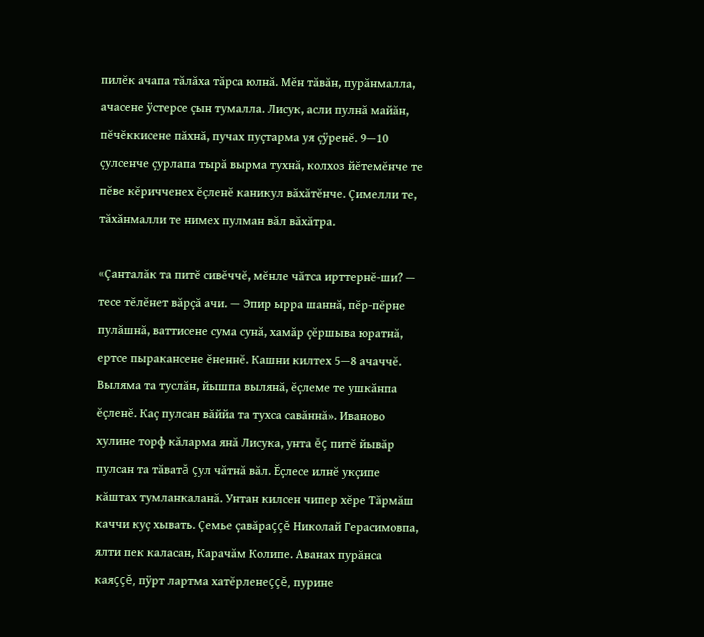пилĕк ачапа тăлăха тăрса юлнă. Мĕн тăвăн, пурăнмалла, ачасене ÿстерсе çын тумалла. Лисук, асли пулнă майăн, пĕчĕккисене пăхнă, пучах пуçтарма уя çÿренĕ. 9—10 çулсенче çурлапа тырă вырма тухнă, колхоз йĕтемĕнче те пĕве кĕричченех ĕçленĕ каникул вăхăтĕнче. Çимелли те, тăхăнмалли те нимех пулман вăл вăхăтра.

«Çанталăк та питĕ сивĕччĕ, мĕнле чăтса ирттернĕ-ши? — тесе тĕлĕнет вăрçă ачи. — Эпир ырра шаннă, пĕр-пĕрне пулăшнă, ваттисене сума сунă, хамăр çĕршыва юратнă, ертсе пыракансене ĕненнĕ. Кашни килтех 5—8 ачаччĕ. Выляма та туслăн, йышпа вылянă, ĕçлеме те ушкăнпа ĕçленĕ. Каç пулсан вăййа та тухса савăннă». Иваново хулине торф кăларма янă Лисука, унта ĕç питĕ йывăр пулсан та тăватă çул чăтнă вăл. Ĕçлесе илнĕ укçипе кăштах тумланкаланă. Унтан килсен чипер хĕре Тăрмăш каччи куç хывать. Çемье çавăраççĕ Николай Герасимовпа, ялти пек каласан, Карачăм Колипе. Аванах пурăнса каяççĕ, пÿрт лартма хатĕрленеççĕ, пурине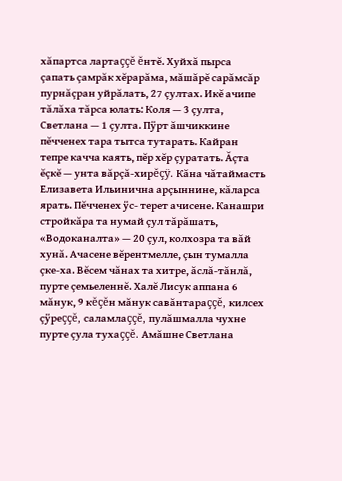хăпартса лартаççĕ ĕнтĕ. Хуйхă пырса çапать çамрăк хĕрарăма, мăшăрĕ сарăмсăр пурнăçран уйрăлать, 27 çултах. Икĕ ачипе тăлăха тăрса юлать: Коля — 3 çулта, Светлана — 1 çулта. Пÿрт ăшчиккине пĕчченех тара тытса тутарать. Кайран тепре качча каять, пĕр хĕр çуратать. Ăçта ĕçкĕ — унта вăрçă-хирĕçÿ. Кăна чăтаймасть Елизавета Ильинична арçыннине, кăларса ярать. Пĕчченех ÿс- терет ачисене. Канашри стройкăра та нумай çул тăрăшать, «Водоканалта» — 20 çул, колхозра та вăй хунă. Ачасене вĕрентмелле, çын тумалла çке-ха. Вĕсем чăнах та хитре, ăслă-тăнлă, пурте çемьеленнĕ. Халĕ Лисук аппана 6 мăнук, 9 кĕçĕн мăнук савăнтараççĕ, килсех çÿреççĕ, саламлаççĕ, пулăшмалла чухне пурте çула тухаççĕ. Амăшне Светлана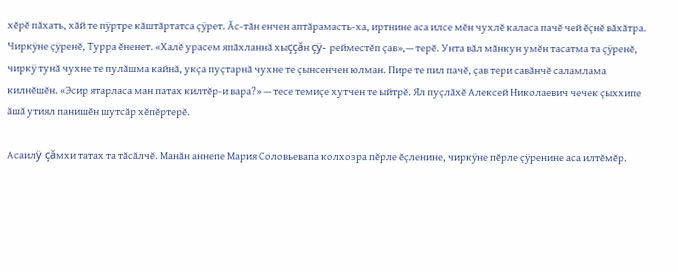хĕрĕ пăхать, хăй те пÿртре кăштăртатса çÿрет. Ăс-тăн енчен аптăрамасть-ха, иртнине аса илсе мĕн чухлĕ каласа пачĕ чей ĕçнĕ вăхăтра. Чиркÿне çÿренĕ, Турра ĕненет. «Халĕ урасем япăхланнă хыççăн çÿ- рейместĕп çав»,— терĕ. Унта вăл мăнкун умĕн тасатма та çÿренĕ, чиркÿ тунă чухне те пулăшма кайнă, укçа пуçтарнă чухне те çынсенчен юлман. Пире те пил пачĕ, çав тери савăнчĕ саламлама килнĕшĕн. «Эсир ятарласа ман патах килтĕр-и вара?» — тесе темиçе хутчен те ыйтрĕ. Ял пуçлăхĕ Алексей Николаевич чечек çыххипе ăшă утиял панишĕн шутсăр хĕпĕртерĕ.

Асаилÿ çăмхи татах та тăсăлчĕ. Манăн аннепе Мария Соловьевапа колхозра пĕрле ĕçленине, чиркÿне пĕрле çÿренине аса илтĕмĕр.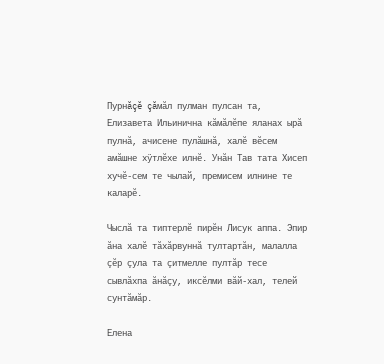Пурнăçĕ çăмăл пулман пулсан та, Елизавета Ильинична кăмăлĕпе яланах ырă пулнă, ачисене пулăшнă, халĕ вĕсем амăшне хÿтлĕхе илнĕ. Унăн Тав тата Хисеп хучĕ-сем те чылай, премисем илнине те каларĕ.

Чыслă та типтерлĕ пирĕн Лисук аппа. Эпир ăна халĕ тăхăрвуннă тултартăн, малалла çĕр çула та çитмелле пултăр тесе сывлăхпа ăнăçу, иксĕлми вăй-хал, телей сунтăмăр.

Елена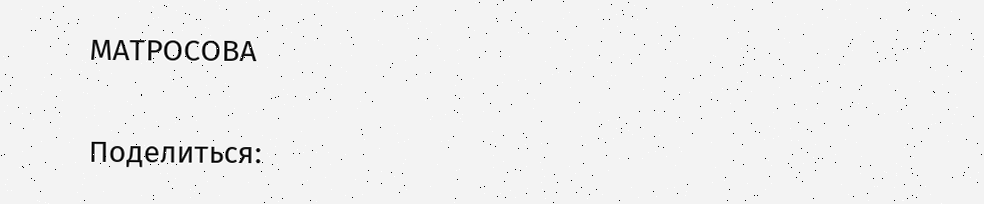МАТРОСОВА

Поделиться: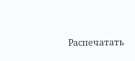Распечатать